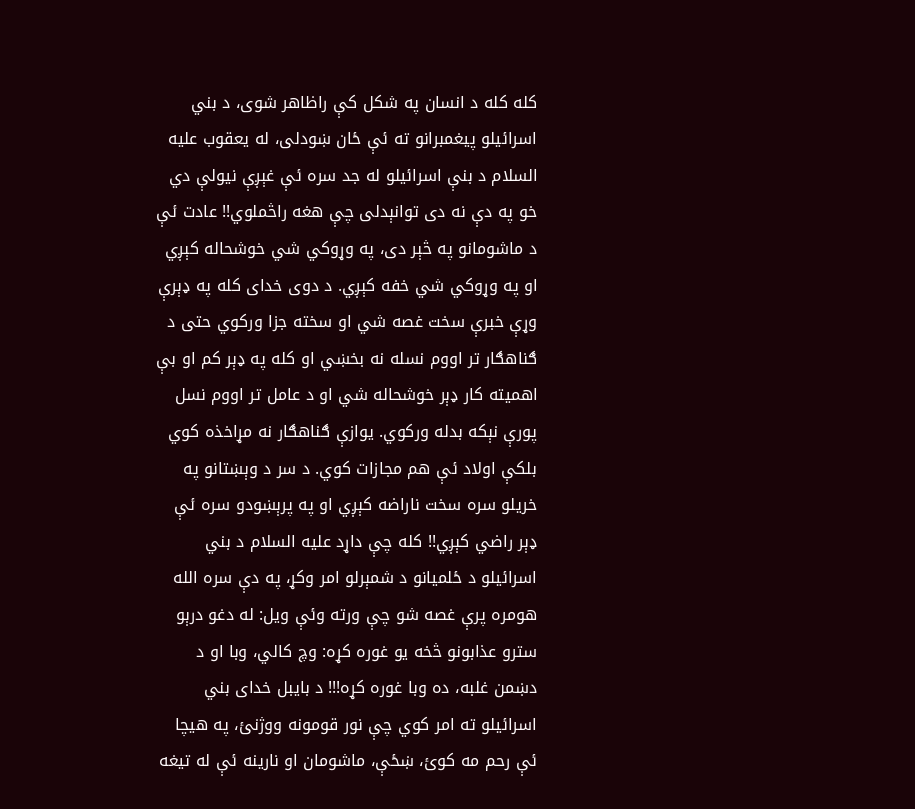كله كله د انسان په شكل كې راظاهر شوى، د بني اسرائيلو پيغمبرانو ته ئې ځان ښودلى، له يعقوب عليه السلام د بنې اسرائيلو له جد سره ئې غېږې نيولې دي خو په دې نه دى توانېدلى چې هغه راڅملوي!! عادت ئې د ماشومانو په څېر دى، په وړوكي شي خوشحاله كېږي او په وړوكي شي خفه كېږي. د دوى خداى كله په ډېرې وړې خبرې سخت غصه شي او سخته جزا وركوي حتى د ګناهګار تر اووم نسله نه بخښي او كله په ډېر كم او بې اهميته كار ډېر خوشحاله شي او د عامل تر اووم نسل پورې نېكه بدله وركوي. يوازې ګناهګار نه مړاخذه كوي بلكې اولاد ئې هم مجازات كوي. د سر د وېښتانو په خريلو سره سخت ناراضه كېږي او په پرېښودو سره ئې ډېر راضي كېږي!! كله چې داړد عليه السلام د بني اسرائيلو د ځلميانو د شمېرلو امر وكړ، په دې سره الله هومره پرې غصه شو چې ورته وئې ويل: له دغو درېو سترو عذابونو څخه يو غوره كړه: وچ كالي، وبا او د دښمن غلبه، ده وبا غوره كړه!!! د بايبل خداى بني اسرائيلو ته امر كوي چې نور قومونه ووژنئ، په هيچا ئې رحم مه كوئ، ښځې، ماشومان او نارينه ئې له تيغه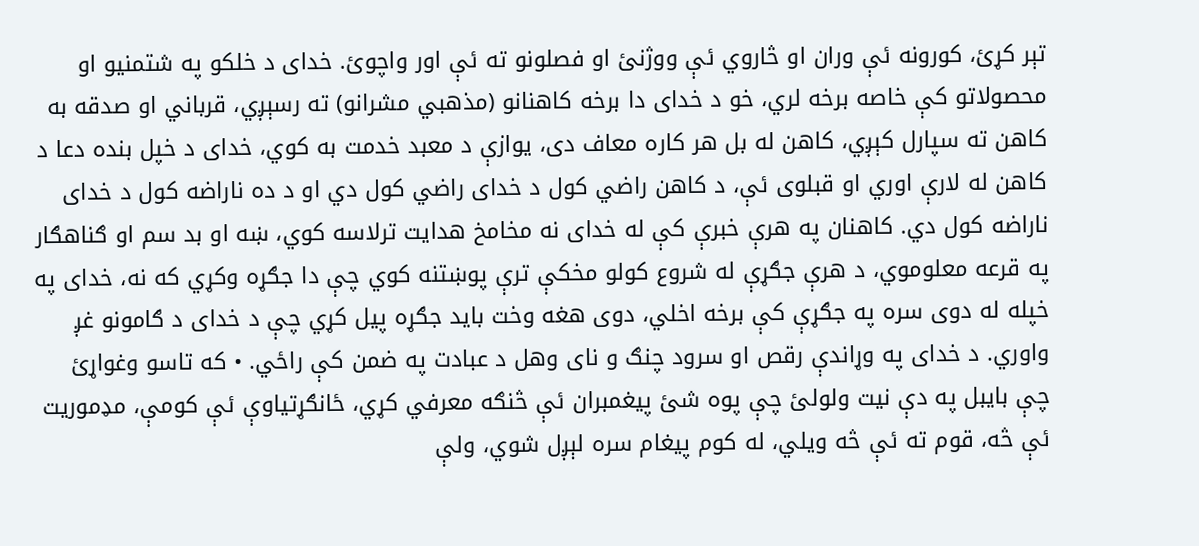تېر كړئ، كورونه ئې وران او څاروي ئې ووژنئ او فصلونو ته ئې اور واچوئ. خداى د خلكو په شتمنيو او محصولاتو كې خاصه برخه لري، خو د خداى دا برخه كاهنانو (مذهبي مشرانو) ته رسېږي، قرباني او صدقه به كاهن ته سپارل كېږي، كاهن له بل هر كاره معاف دى، يوازې د معبد خدمت به كوي، خداى د خپل بنده دعا د كاهن له لارې اوري او قبلوى ئې، د كاهن راضي كول د خداى راضي كول دي او د ده ناراضه كول د خداى ناراضه كول دي. كاهنان په هرې خبرې كې له خداى نه مخامخ هدايت ترلاسه كوي، ښه او بد سم او ګناهګار په قرعه معلوموي، د هرې جګړې له شروع كولو مخكې ترې پوښتنه كوي چې دا جګړه وكړي كه نه، خداى په خپله له دوى سره په جګړې كې برخه اخلي، دوى هغه وخت بايد جګړه پيل كړي چې د خداى د ګامونو غږ واوري. د خداى په وړاندې رقص او سرود چنګ و ناى وهل د عبادت په ضمن كې راځي. • كه تاسو وغواړئ چې بايبل په دې نيت ولولئ چې پوه شئ پيغمبران ئې څنګه معرفي كړي، ځانګړتياوې ئې كومې، مډموريت ئې څه، قوم ته ئې څه ويلي، له كوم پيغام سره لېږل شوي، ولې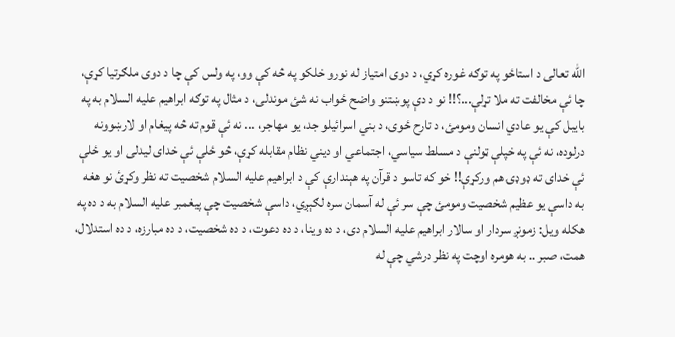الله تعالى د استاځو په توګه غوره كړي، د دوى امتياز له نورو خلكو په څه كې وو، په ولس كې چا د دوى ملګرتيا كړې، چا ئې مخالفت ته ملا تړلې...؟!! نو د دې پوښتنو واضح ځواب نه شئ موندلى، د مثال په توګه ابراهيم عليه السلام به په بايبل كې يو عادي انسان ومومئ، د تارح ځوى، د بني اسرائيلو جد، يو مهاجر، ... نه ئې قوم ته څه پيغام او لارښوونه درلوده، نه ئې په خپلې ټولنې د مسلط سياسي، اجتماعي او ديني نظام مقابله كړې، څو ځلې ئې خداى ليدلى او يو ځلې ئې خداى ته ډوډۍ هم وركړې!! خو كه تاسو د قرآن په هېندارې كې د ابراهيم عليه السلام شخصيت ته نظر وكړئ نو هغه به داسې يو عظيم شخصيت ومومئ چې سر ئې له آسمان سره لګېږي، داسې شخصيت چې پيغمبر عليه السلام به د ده په هكله ويل: زمونږ سردار او سالار ابراهيم عليه السلام دى، د ده وينا، د ده دعوت، د ده شخصيت، د ده مبارزه، د ده استدلال، همت، صبر .. به هومره اوچت په نظر درشي چې له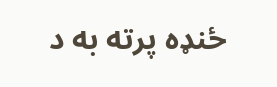ځنډه پرته به د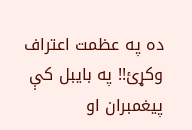ده په عظمت اعتراف وكړئ!! په بايبل كې پيغمبران او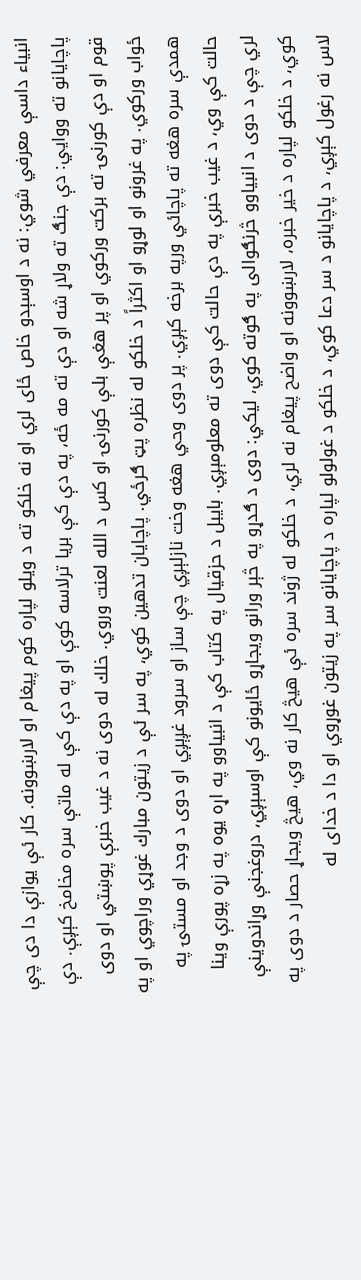انبياء داسې معرفي شوي: نه د اوسېدو خاص ځاى لري او نه خلكو ته د ويلو لپاره كوم پيغام او لارښوونه. كار ئې يوازې دا دى چې پاچايانو ته ووايي: دې جنګ ته ولاړ شه او دې ته مه ځه، په دې كې بريا ترلاسه كوې او په دې كې له ماتې سره مخامخ كېږې. دې قوم او دې كورنۍ ته بركت وركوي او پر هغې بلې كورنۍ او كس د الله لعنت وروي. خلك له دوى نه د غيب خبرې پوښتي او دوى ځواب وركوي. په غرونو او لوړو او اكثراً د خلكو له نظره پټ ګرځي. پاچايان تدهين كوي، په سر ئې د زيتون مبارك غوړي وراچوي او په همدې سره هغه ته پاچائي ورپه برخه كېږي. پر دوى وحي هغه وخت نازلېږي چې ساز او سرود غږېږي او دوى د وجد او مستۍ په حالت كې وي، د غيب خبرې په دې حالت كې دوى ته معلومېږي. بايبل د حزقيال په كتاب كې د انبياوو په اړه يوه په زړه پورې وينا لري چې د دوى د انبياوو څرنګوالى په ګوته كوي، ليكي: دوى د ګدړو په څېر ورانو ويجاړو ځايونو كې اوسېږي، دروغجنې وړاندوينې كوي، د خلكو لپاره د خير خبره، لارښوونه او واضح پيغام نه لري، د خلكو له ژوند سره ئې هيڅ كار نه وي، هيڅ ويجاړ حصار د دوى په لاس نه رغول كېږي، د پاچايانو د سر دعا كوي، د خلكو د غولولو لپاره د پاچايانو سر په زيتون غوړوي او دا د خداى له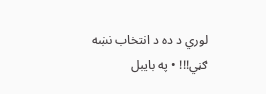لوري د ده د انتخاب نښه ګڼي!!! • په بايبل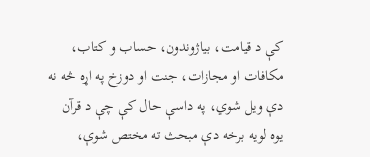كې د قيامت، بياژوندون، حساب و كتاب، مكافات او مجازات، جنت او دوزخ په اړه څه نه دې ويل شوي، په داسې حال كې چې د قرآن يوه لويه برخه دې مبحث ته مختص شوې،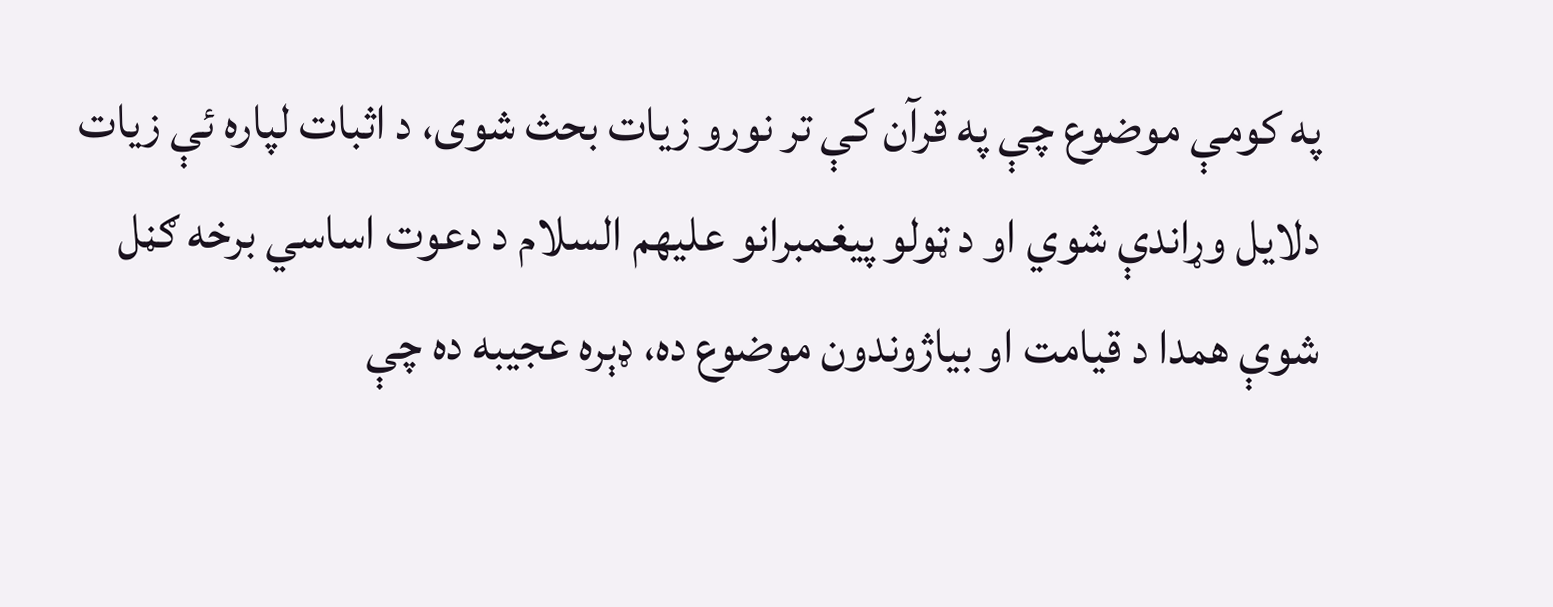په كومې موضوع چې په قرآن كې تر نورو زيات بحث شوى، د اثبات لپاره ئې زيات دلايل وړاندې شوي او د ټولو پيغمبرانو عليهم السلام د دعوت اساسي برخه ګڼل شوې همدا د قيامت او بياژوندون موضوع ده، ډېره عجيبه ده چې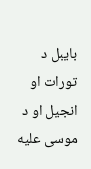بايبل د تورات او انجيل او د موسى عليه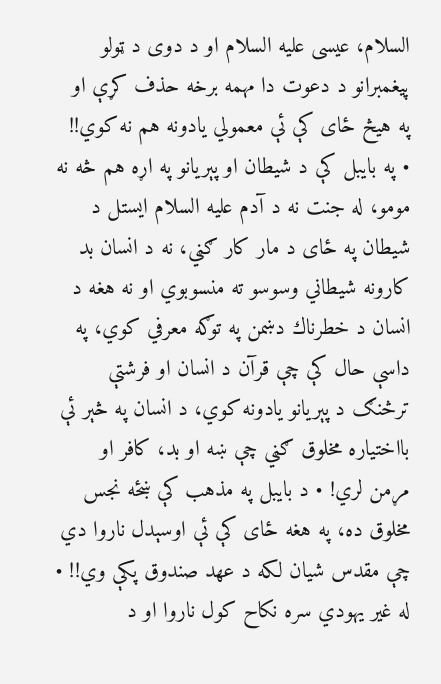السلام، عيسى عليه السلام او د دوى د ټولو پيغمبرانو د دعوت دا مهمه برخه حذف كړې او په هيڅ ځاى كې ئې معمولي يادونه هم نه كوي!! • په بايبل كې د شيطان او پېريانو په اړه هم څه نه مومو، له جنت نه د آدم عليه السلام ايستل د شيطان په ځاى د مار كار ګڼي، نه د انسان بد كارونه شيطاني وسوسو ته منسوبوي او نه هغه د انسان د خطرناك دښمن په توګه معرفي كوي، په داسې حال كې چې قرآن د انسان او فرشتې ترڅنګ د پېريانو يادونه كوي، د انسان په څېر ئې بااختياره مخلوق ګڼي چې ښه او بد، كافر او مړمن لري! • د بايبل په مذهب كې ښځه نجس مخلوق ده، په هغه ځاى كې ئې اوسېدل ناروا دي چې مقدس شيان لكه د عهد صندوق پكې وي!! • له غير يهودي سره نكاح كول ناروا او د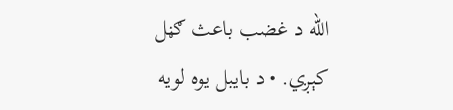الله د غضب باعث ګڼل كېږي. • د بايبل يوه لويه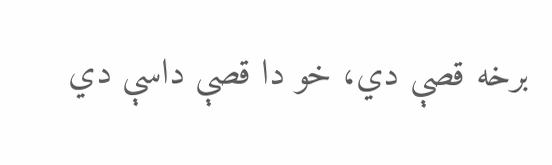برخه قصې دي، خو دا قصې داسې دي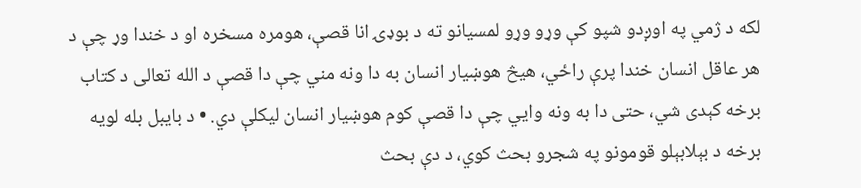لكه د ژمي په اوږدو شپو كې وړو وړو لمسيانو ته د بوډۍ انا قصې، هومره مسخره او د خندا وړ چې د هر عاقل انسان خندا پرې راځي، هيڅ هوښيار انسان به دا ونه مني چې دا قصې د الله تعالى د كتاب برخه كېدى شي، حتى دا به ونه وايي چې دا قصې كوم هوښيار انسان ليكلې دي. • د بايبل بله لويه برخه د بېلابېلو قومونو په شجرو بحث كوي، د دې بحث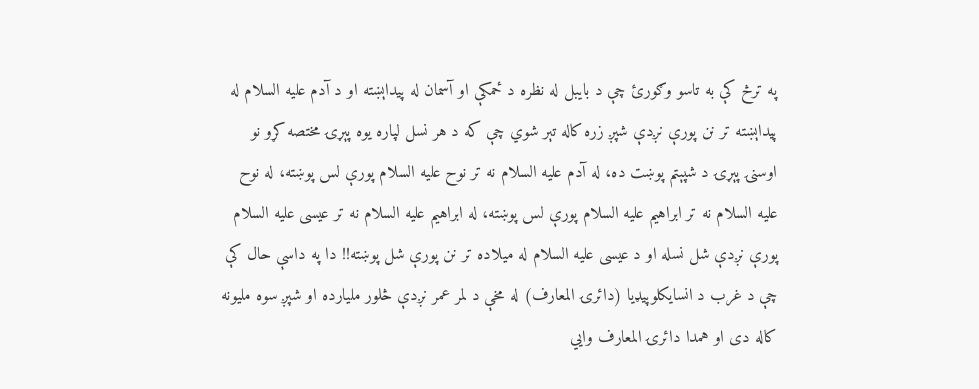په ترڅ كې به تاسو وګورئ چې د بايبل له نظره د ځمكې او آسمان له پيداېښته او د آدم عليه السلام له پيداېښته تر نن پورې نږدې شپږ زره كاله تېر شوي چې كه د هر نسل لپاره يوه پېړۍ مختصه كړو نو اوسنۍ پېړۍ د شپېتم پوښت ده، له آدم عليه السلام نه تر نوح عليه السلام پورې لس پوښته، له نوح عليه السلام نه تر ابراهيم عليه السلام پورې لس پوښته، له ابراهيم عليه السلام نه تر عيسى عليه السلام پورې نږدې شل نسله او د عيسى عليه السلام له ميلاده تر نن پورې شل پوښته!! دا په داسې حال كې چې د غرب د انسايكلوپيډيا (دائرۍ المعارف) له مخې د لمر عمر نږدې څلور مليارده او شپږ سوه مليونه كاله دى او همدا دائرۍ المعارف وايي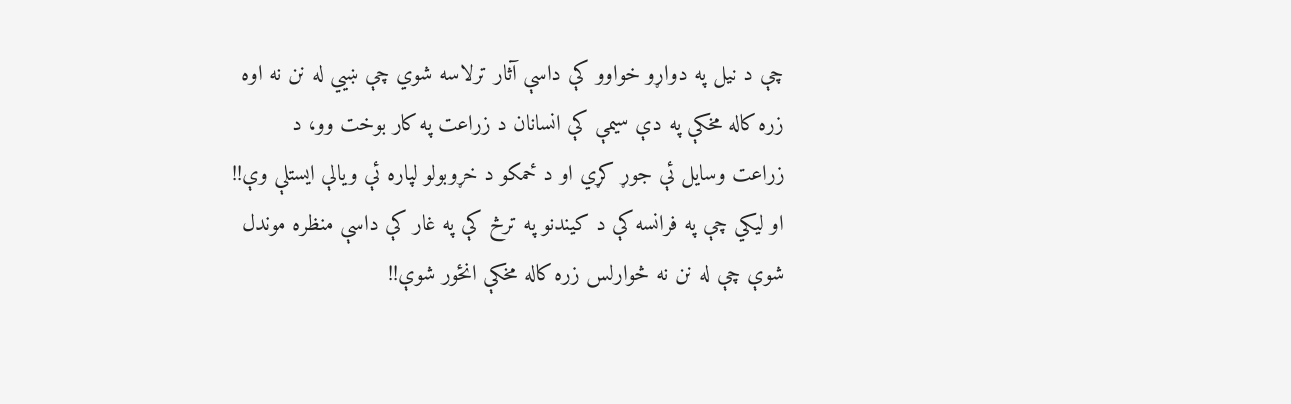چې د نيل په دواړو خواوو كې داسې آثار ترلاسه شوي چې ښيي له نن نه اوه زره كاله مخكې په دې سيمې كې انسانان د زراعت په كار بوخت وو، د زراعت وسايل ئې جوړ كړي او د ځمكو د خړوبولو لپاره ئې ويالې ايستلې وې!! او ليكي چې په فرانسه كې د كيندنو په ترڅ كې په غار كې داسې منظره موندل شوې چې له نن نه څوارلس زره كاله مخكې انځور شوې!!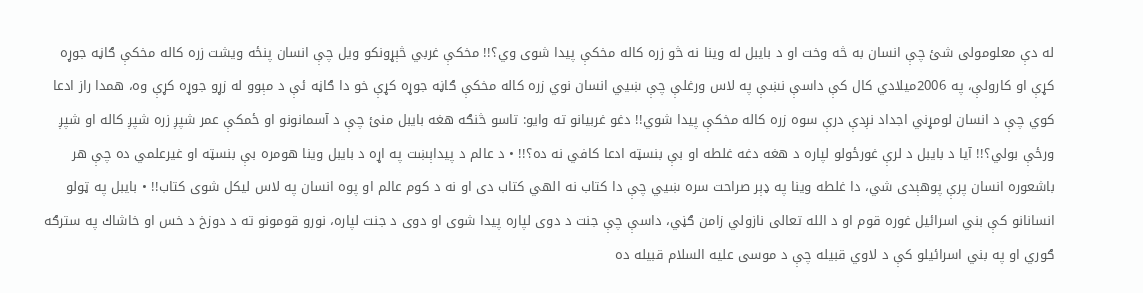له دې معلومولى شئ چې انسان به څه وخت او د بايبل له وينا نه څو زره كاله مخكې پيدا شوى وي؟!! مخكې غربي څېړونكو ويل چې انسان پنځه ويشت زره كاله مخكې ګاڼه جوړه كړې او كارولې، په 2006ميلادي كال كې داسې نښې په لاس ورغلې چې ښيي انسان نوي زره كاله مخكې ګاڼه جوړه كړې خو دا ګاڼه ئې د مېوو له زړو جوړه كړې وه، همدا راز ادعا كوي چې د انسان لومړني اجداد نږدې درې سوه زره كاله مخكې پيدا شوي!! دغو غربيانو ته وايو: تاسو څنګه هغه بايبل منئ چې د آسمانونو او ځمكې عمر شپږ زره شپږ كاله او شپږ ورځې بولي؟!! آيا د بايبل د لرې غورځولو لپاره د هغه دغه غلطه او بې بنسټه ادعا كافي نه ده؟!! • د عالم د پيداېښت په اړه د بايبل وينا هومره بې بنسټه او غيرعلمي ده چې هر باشعوره انسان پرې پوهېدى شي، دا غلطه وينا په ډېر صراحت سره ښيي چې دا كتاب نه الهي كتاب دى او نه د كوم عالم او پوه انسان په لاس ليكل شوى كتاب!! • بايبل په ټولو انسانانو كې بني اسرائيل غوره قوم او د الله تعالى نازولي زامن ګڼي، داسې چې جنت د دوى لپاره پيدا شوى او دوى د جنت لپاره، نورو قومونو ته د دوزخ د خس او خاشاك په سترګه ګوري او په بني اسرائيلو كې د لاوي قبيله چې د موسى عليه السلام قبيله ده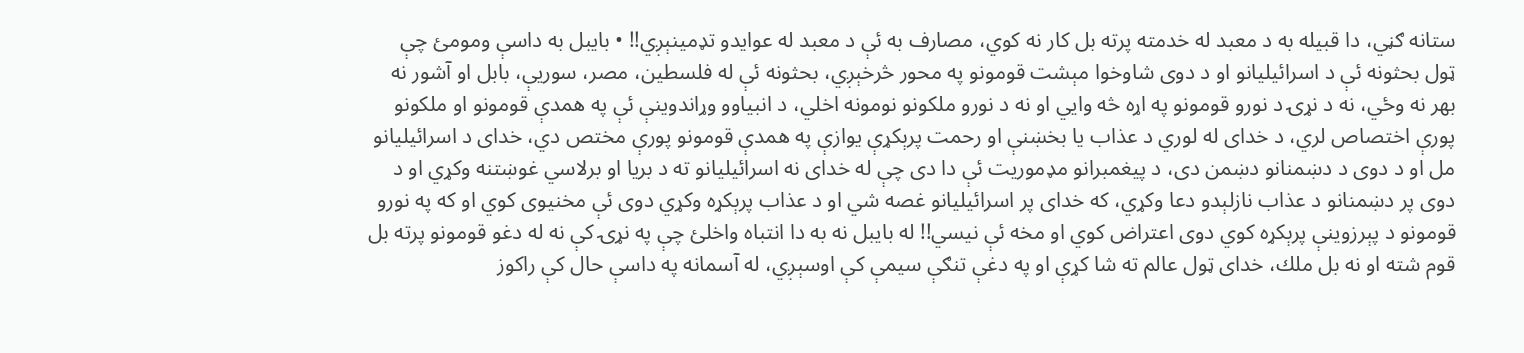ستانه ګڼي، دا قبيله به د معبد له خدمته پرته بل كار نه كوي، مصارف به ئې د معبد له عوايدو تډمينېږي!! • بايبل به داسې ومومئ چې ټول بحثونه ئې د اسرائيليانو او د دوى شاوخوا مېشت قومونو په محور څرخېږي، بحثونه ئې له فلسطين، مصر، سوريې، بابل او آشور نه بهر نه وځي، نه د نړۍ د نورو قومونو په اړه څه وايي او نه د نورو ملكونو نومونه اخلي، د انبياوو وړاندوينې ئې په همدې قومونو او ملكونو پورې اختصاص لري، د خداى له لوري د عذاب يا بخښنې او رحمت پرېكړې يوازې په همدې قومونو پورې مختص دي، خداى د اسرائيليانو مل او د دوى د دښمنانو دښمن دى، د پيغمبرانو مډموريت ئې دا دى چې له خداى نه اسرائيليانو ته د بريا او برلاسي غوښتنه وكړي او د دوى پر دښمنانو د عذاب نازلېدو دعا وكړي، كه خداى پر اسرائيليانو غصه شي او د عذاب پرېكړه وكړي دوى ئې مخنيوى كوي او كه په نورو قومونو د پېرزوينې پرېكړه كوي دوى اعتراض كوي او مخه ئې نيسي!! له بايبل نه به دا انتباه واخلئ چې په نړۍ كې نه له دغو قومونو پرته بل قوم شته او نه بل ملك، خداى ټول عالم ته شا كړې او په دغې تنګې سيمې كې اوسېږي، له آسمانه په داسې حال كې راكوز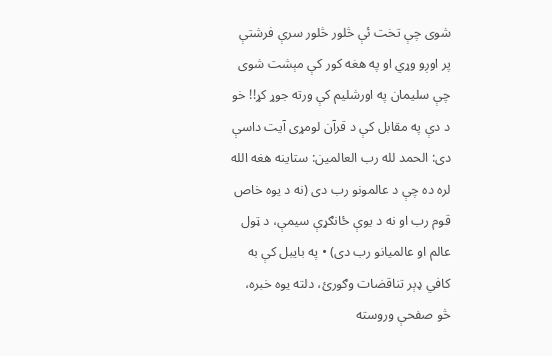شوى چې تخت ئې څلور څلور سرې فرشتې پر اوږو وړي او په هغه كور كې مېشت شوى چې سليمان په اورشليم كې ورته جوړ كړ!! خو د دې په مقابل كې د قرآن لومړى آيت داسې دى: الحمد لله رب العالمين: ستاينه هغه الله لره ده چې د عالمونو رب دى (نه د يوه خاص قوم رب او نه د يوې ځانګړې سيمې، د ټول عالم او عالميانو رب دى) • په بايبل كې به كافي ډېر تناقضات وګورئ، دلته يوه خبره، څو صفحې وروسته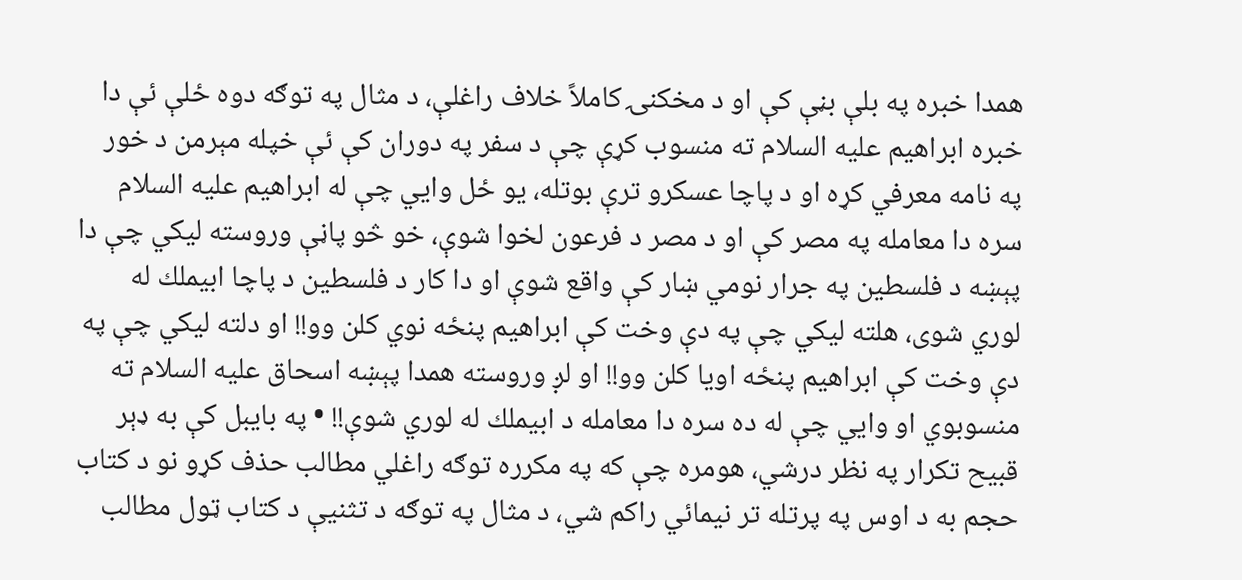همدا خبره په بلې بڼې كې او د مخكنۍ كاملاً خلاف راغلې، د مثال په توګه دوه ځلې ئې دا خبره ابراهيم عليه السلام ته منسوب كړې چې د سفر په دوران كې ئې خپله مېرمن د خور په نامه معرفي كړه او د پاچا عسكرو ترې بوتله، يو ځل وايي چې له ابراهيم عليه السلام سره دا معامله په مصر كې او د مصر د فرعون لخوا شوې، خو څو پاڼې وروسته ليكي چې دا پېښه د فلسطين په جرار نومي ښار كې واقع شوې او دا كار د فلسطين د پاچا ابيملك له لوري شوى، هلته ليكي چې په دې وخت كې ابراهيم پنځه نوي كلن وو!! او دلته ليكي چې په دې وخت كې ابراهيم پنځه اويا كلن وو!! او لږ وروسته همدا پېښه اسحاق عليه السلام ته منسوبوي او وايي چې له ده سره دا معامله د ابيملك له لوري شوې!! • په بايبل كې به ډېر قبيح تكرار په نظر درشي، هومره چې كه په مكرره توګه راغلي مطالب حذف كړو نو د كتاب حجم به د اوس په پرتله تر نيمائي راكم شي، د مثال په توګه د تثنيې د كتاب ټول مطالب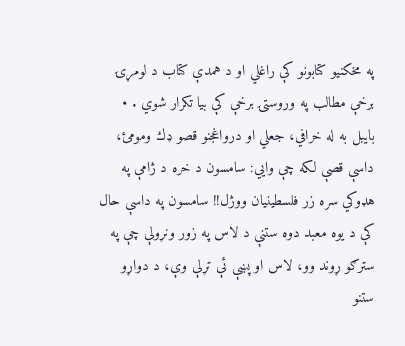په مخكنيو كتابونو كې راغلي او د همدې كتاب د لومړۍ برخې مطالب په وروستۍ برخې كې بيا تكرار شوي . • بايبل به له خرافي، جعلي او درواغجنو قصو ډك ومومئ، داسې قصې لكه چې وايي: سامسون د خره د ژامې په هډوكي سره زر فلسطينيان ووژل!! سامسون په داسې حال كې د يوه معبد دوه ستنې د لاس په زور ونړولې چې په سترګو ړوند وو، لاس او پښې ئې تړلې وې، د دواړو ستنو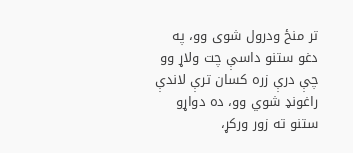تر منځ ودرول شوى وو، په دغو ستنو داسې چت ولاړ وو چې درې زره كسان ترې لاندې راغونډ شوي وو، ده دواړو ستنو ته زور وركړ،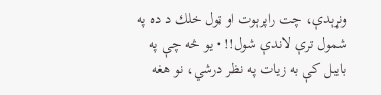ونړېدې، چت راپرېوت او ټول خلك د ده په شمول ترې لاندې شول!! • يو څه چې په بايبل كې به زيات په نظر درشي، نو هغه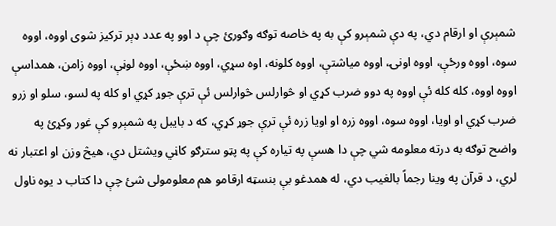شمېرې او ارقام دي، په دې شمېرو كې به په خاصه توګه وګورئ چې د اوو په عدد ډېر تركيز شوى اووه، اووه سوه، اووه ورځې، اووه اونۍ، اووه مياشتې، اووه كلونه، اوه سړي، اووه ښځې، اووه لوڼې، اووه زامن، همداسې اووه اووه، كله كله ئې اووه په دوو ضرب كړي او څوارلس څوارلس ئې ترې جوړ كړي او كله په لسو، سلو او زرو ضرب كړي او اويا، اووه سوه، اووه زره او اويا زره ئې ترې جوړ كړي، كه د بايبل په شمېرو كې غور وكړئ په واضح توګه به درته معلومه شي چې دا هسې په تياره كې په پټو سترګو كاڼي ويشتل دي، هيڅ وزن او اعتبار نه لري، د قرآن په وينا رجماً بالغيب دي، له همدغو بې بنسټه ارقامو هم معلومولى شئ چې دا كتاب د يوه ناول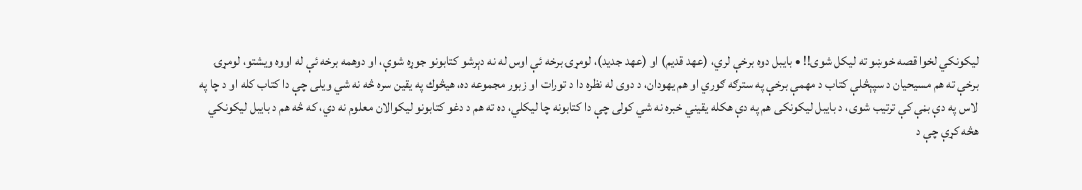ليكونكي لخوا قصه خوښو ته ليكل شوى!! • بايبل دوه برخې لري، (عهد قديم) او (عهد جديد)، لومړۍ برخه ئې اوس له نه دېرشو كتابونو جوړه شوې، او دوهمه برخه ئې له اووه ويشتو، لومړۍ برخې ته هم مسيحيان د سپېڅلې كتاب د مهمې برخې په سترګه ګوري او هم يهودان، د دوى له نظره دا د تورات او زبور مجموعه ده، هيڅوك په يقين سره څه نه شي ويلى چې دا كتاب كله او د چا په لاس په دې بڼې كې ترتيب شوى، د بايبل ليكونكى هم په دې هكله يقيني خبره نه شي كولى چې دا كتابونه چا ليكلي، ده ته هم د دغو كتابونو ليكوالان معلوم نه دي، كه څه هم د بايبل ليكونكي هڅه كړې چې د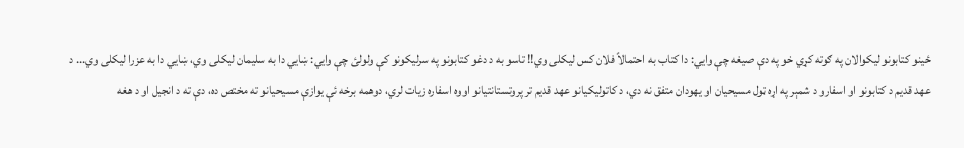ځينو كتابونو ليكوالان په ګوته كړي خو په دې صيغه چې وايي: دا كتاب به احتمالاً فلان كس ليكلى وي!! تاسو به د دغو كتابونو په سرليكونو كې ولولئ چې وايي: ښايي دا به سليمان ليكلى وي، ښايي دا به عزرا ليكلى وي... د عهد قديم د كتابونو او اسفارو د شمېر په اړه ټول مسيحيان او يهودان متفق نه دي، د كاتوليكيانو عهد قديم تر پروتستانتيانو اووه اسفاره زيات لري، دوهمه برخه ئې يوازې مسيحيانو ته مختص ده، دې ته د انجيل او د هغه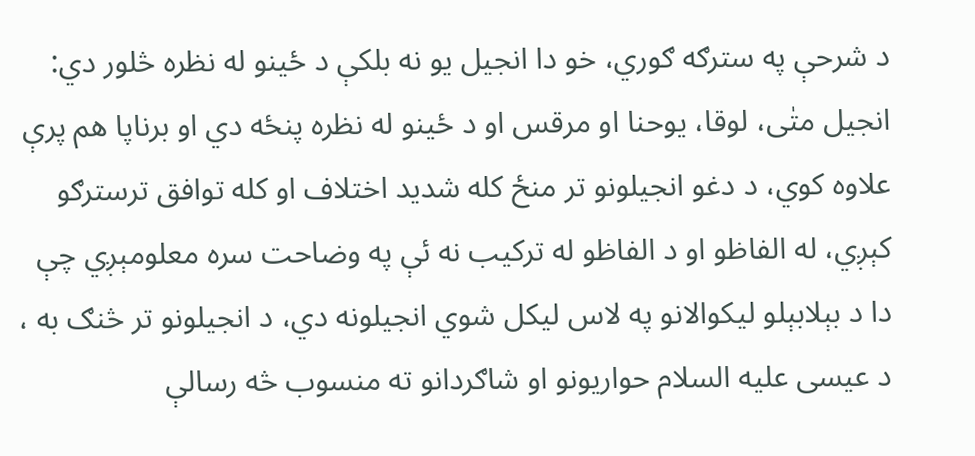د شرحې په سترګه ګوري، خو دا انجيل يو نه بلكې د ځينو له نظره څلور دي: انجيل متٰى، لوقا، يوحنا او مرقس او د ځينو له نظره پنځه دي او برناپا هم پرې علاوه كوي، د دغو انجيلونو تر منځ كله شديد اختلاف او كله توافق ترسترګو كېږي، له الفاظو او د الفاظو له تركيب نه ئې په وضاحت سره معلومېږي چې دا د بېلابېلو ليكوالانو په لاس ليكل شوي انجيلونه دي، د انجيلونو تر څنګ به ، د عيسى عليه السلام حواريونو او شاګردانو ته منسوب څه رسالې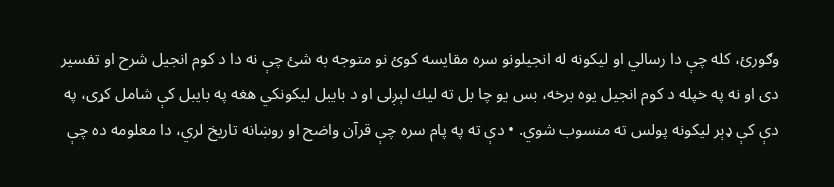وګورئ، كله چې دا رسالي او ليكونه له انجيلونو سره مقايسه كوئ نو متوجه به شئ چې نه دا د كوم انجيل شرح او تفسير دى او نه په خپله د كوم انجيل يوه برخه، بس يو چا بل ته ليك لېږلى او د بايبل ليكونكي هغه په بايبل كې شامل كړى، په دې كې ډېر ليكونه پولس ته منسوب شوي. • دې ته په پام سره چې قرآن واضح او روښانه تاريخ لري، دا معلومه ده چې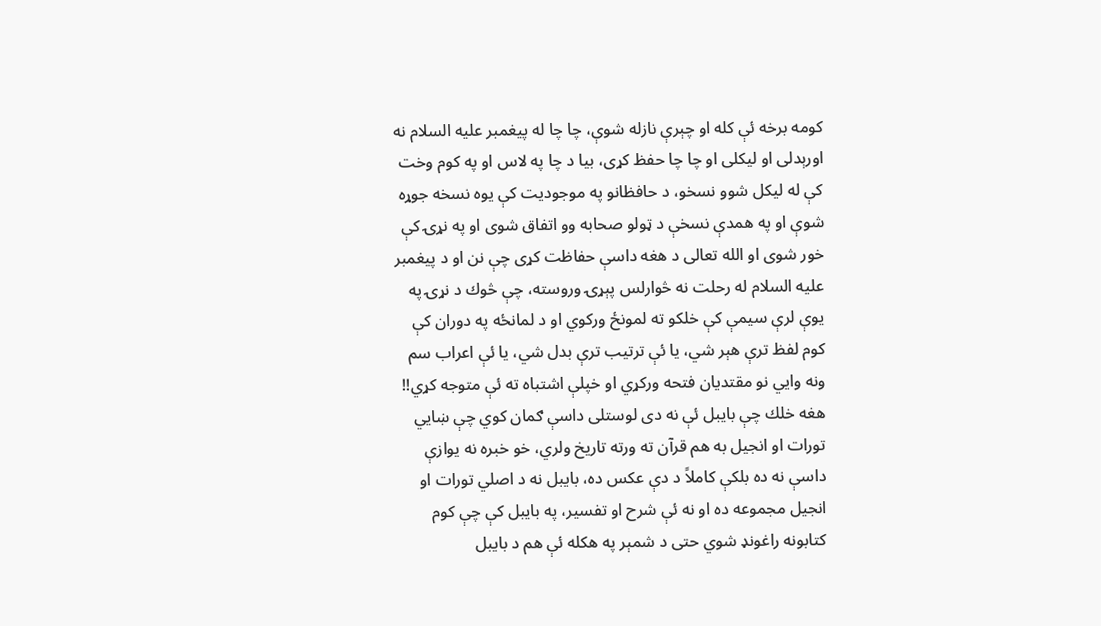كومه برخه ئې كله او چېرې نازله شوې، چا چا له پيغمبر عليه السلام نه اورېدلى او ليكلى او چا چا حفظ كړى، بيا د چا په لاس او په كوم وخت كې له ليكل شوو نسخو، د حافظانو په موجوديت كې يوه نسخه جوړه شوې او په همدې نسخې د ټولو صحابه وو اتفاق شوى او په نړۍ كې خور شوى او الله تعالى د هغه داسې حفاظت كړى چې نن او د پيغمبر عليه السلام له رحلت نه څوارلس پېړۍ وروسته، چې څوك د نړۍ په يوې لرې سيمې كې خلكو ته لمونځ وركوي او د لمانځه په دوران كې كوم لفظ ترې هېر شي، يا ئې ترتيب ترې بدل شي، يا ئې اعراب سم ونه وايي نو مقتديان فتحه وركړي او خپلې اشتباه ته ئې متوجه كړي!! هغه خلك چې بايبل ئې نه دى لوستلى داسې ګمان كوي چې ښايي تورات او انجيل به هم قرآن ته ورته تاريخ ولري، خو خبره نه يوازې داسې نه ده بلكې كاملاً د دې عكس ده، بايبل نه د اصلي تورات او انجيل مجموعه ده او نه ئې شرح او تفسير، په بايبل كې چې كوم كتابونه راغونډ شوي حتى د شمېر په هكله ئې هم د بايبل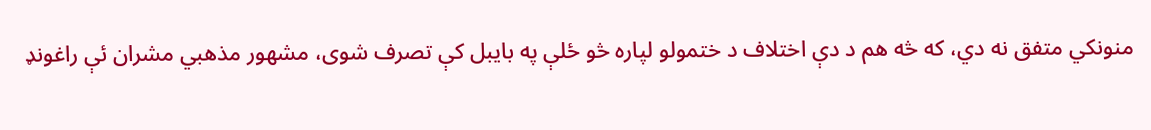منونكي متفق نه دي، كه څه هم د دې اختلاف د ختمولو لپاره څو ځلې په بايبل كې تصرف شوى، مشهور مذهبي مشران ئې راغونډ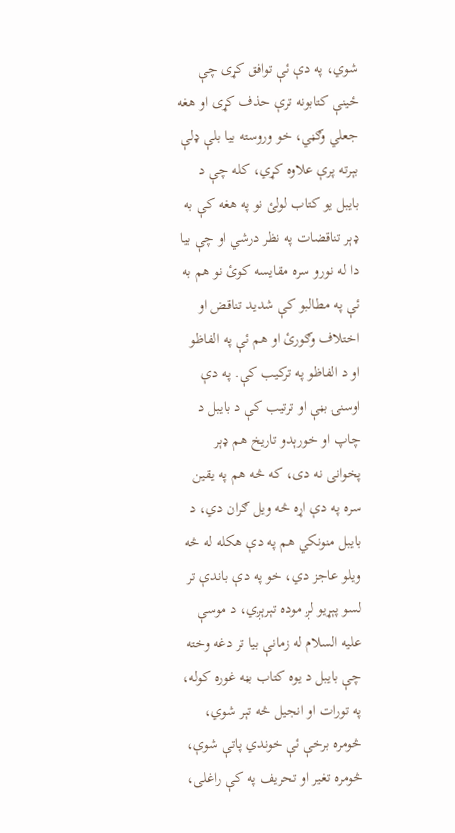شوي، په دې ئې توافق كړى چې ځينې كتابونه ترې حذف كړى او هغه جعلي وګڼي، خو وروسته بيا بلې ډلې بېرته پرې علاوه كړي، كله چې د بايبل يو كتاب لولئ نو په هغه كې به ډېر تناقضات په نظر درشي او چې بيا دا له نورو سره مقايسه كوئ نو هم به ئې په مطالبو كې شديد تناقض او اختلاف وګورئ او هم ئې په الفاظو او د الفاظو په تركيب كې. په دې اوسنۍ بڼې او ترتيب كې د بايبل د چاپ او خورېدو تاريخ هم ډېر پخوانى نه دى، كه څه هم په يقين سره په دې اړه څه ويل ګران دي، د بايبل منونكي هم په دې هكله له څه ويلو عاجز دي، خو په دې باندې تر لسو پېړيو لږ موده تېرېږي، د موسې عليه السلام له زمانې بيا تر دغه وخته چې بايبل د يوه كتاب بڼه غوره كوله، په تورات او انجيل څه تېر شوي، څومره برخې ئې خوندي پاتې شوې، څومره تغير او تحريف په كې راغلى،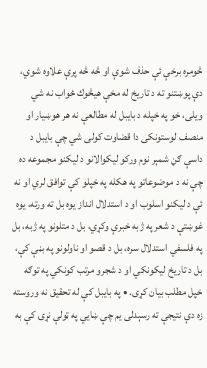څومره برخې ئې حذف شوې او څه څه پرې علاوه شوي، دې پوښتنو ته د تاريخ له مخې هيڅوك ځواب نه شي ويلى، خو په خپله د بايبل له مطالعې نه هر هوښيار او منصف لوستونكى دا قضاوت كولى شي چې بايبل د داسې ګڼ شمېر نوم وركو ليكوالانو د ليكنو مجموعه ده چې نه د موضوعاتو په هكله په خپلو كې توافق لري او نه ئې د ليكنو اسلوب او د استدلال انداز يوه بل ته ورته، يوه غوښتې د شعر په ژبه خبرې وكړي، بل د متلونو په ژبه، بل په فلسفي استدلال سره، بل د قصو او ناولونو په بڼې كې، بل د تاريخ ليكونكي او د شجرو مرتب كونكي په توګه خپل مطلب بيان كړى. • په بايبل كې له تحقيق نه وروسته زه دې نتيجې ته رسېدلى يم چې ښايي په ټولې نړۍ كې به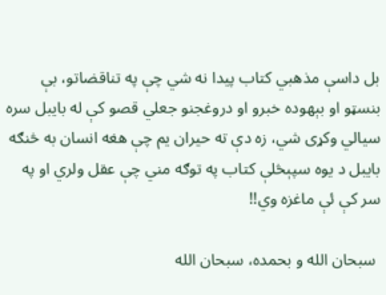بل داسې مذهبي كتاب پيدا نه شي چې په تناقضاتو، بې بنسټو او بېهوده خبرو او دروغجنو جعلي قصو كې له بايبل سره سيالي وكړى شي، زه دې ته حيران يم چې هغه انسان به څنګه بايبل د يوه سپېڅلې كتاب په توګه مني چې عقل ولري او په سر كې ئې ماغزه وي!!

 سبحان الله و بحمده، سبحان الله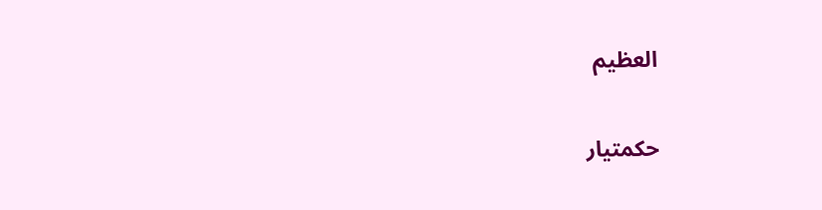العظيم

حكمتيار